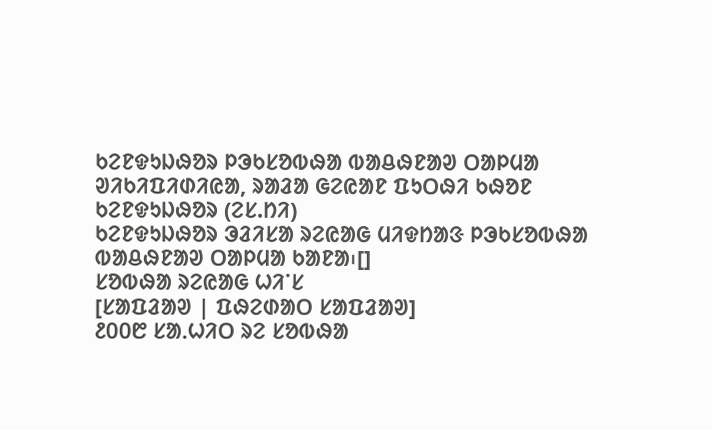ᱠᱮᱱᱫᱩᱡᱷᱚᱨ ᱞᱳᱠᱥᱚᱵᱷᱟ ᱵᱟᱪᱷᱱᱟᱣ ᱛᱟᱞᱢᱟ
ᱣᱤᱠᱤᱯᱤᱰᱤᱭᱟ, ᱨᱟᱲᱟ ᱜᱮᱭᱟᱱ ᱯᱩᱛᱷᱤ ᱠᱷᱚᱱ
ᱠᱮᱱᱫᱩᱡᱷᱚᱨ (ᱮᱥ.ᱴᱤ)
ᱠᱮᱱᱫᱩᱡᱷᱚᱨ ᱳᱲᱤᱥᱟ ᱨᱮᱭᱟᱜ ᱢᱤᱫᱴᱟᱝ ᱞᱳᱠᱥᱚᱵᱷᱟ ᱵᱟᱪᱷᱱᱟᱣ ᱛᱟᱞᱢᱟ ᱠᱟᱱᱟ᱾[]
ᱥᱚᱵᱷᱟ ᱨᱮᱭᱟᱜ ᱦᱤᱸᱥ
[ᱥᱟᱯᱲᱟᱣ | ᱯᱷᱮᱰᱟᱛ ᱥᱟᱯᱲᱟᱣ]
᱒᱐᱐᱘ ᱥᱟᱹᱦᱤᱛ ᱨᱮ ᱥᱚᱵᱷᱟ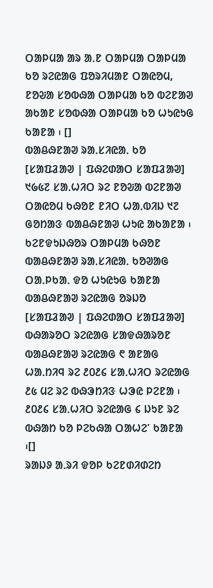ᱛᱟᱞᱢᱟ ᱟᱨ ᱟᱹᱱ ᱛᱟᱞᱢᱟ ᱛᱟᱞᱢᱟ ᱠᱚ ᱨᱮᱭᱟᱜ ᱯᱚᱨᱤᱢᱟᱱ ᱛᱟᱭᱚᱢ, ᱱᱚᱶᱟ ᱥᱚᱵᱷᱟ ᱛᱟᱞᱢᱟ ᱠᱚ ᱵᱮᱱᱟᱣ ᱟᱠᱟᱱ ᱥᱚᱵᱷᱟ ᱛᱟᱞᱢᱟ ᱠᱚ ᱦᱩᱭᱩᱜ ᱠᱟᱱᱟ ᱾ []
ᱵᱟᱪᱷᱱᱟᱣ ᱨᱟᱹᱥᱤᱭᱟᱹ ᱠᱚ
[ᱥᱟᱯᱲᱟᱣ | ᱯᱷᱮᱰᱟᱛ ᱥᱟᱯᱲᱟᱣ]
᱑᱙᱕᱗ ᱥᱟᱹᱦᱤᱛ ᱨᱮ ᱱᱚᱶᱟ ᱵᱮᱱᱟᱣ ᱛᱟᱭᱚᱢ ᱠᱷᱚᱱ ᱱᱤᱛ ᱦᱟᱹᱵᱤᱡ ᱑᱗ ᱜᱚᱴᱟᱝ ᱵᱟᱪᱷᱱᱟᱣ ᱦᱩᱭ ᱟᱠᱟᱱᱟ ᱾
ᱠᱮᱱᱫᱩᱡᱷᱚᱨ ᱛᱟᱞᱢᱟ ᱠᱷᱚᱱ ᱵᱟᱪᱷᱱᱟᱣ ᱨᱟᱹᱥᱤᱭᱟᱹ ᱠᱚᱣᱟᱜ ᱛᱟᱹᱞᱠᱟᱹ ᱫᱚ ᱦᱩᱭᱩᱜ ᱠᱟᱱᱟ
ᱵᱟᱪᱷᱱᱟᱣ ᱨᱮᱭᱟᱜ ᱚᱨᱡᱚ
[ᱥᱟᱯᱲᱟᱣ | ᱯᱷᱮᱰᱟᱛ ᱥᱟᱯᱲᱟᱣ]
ᱵᱷᱟᱨᱚᱛ ᱨᱮᱭᱟᱜ ᱥᱟᱫᱷᱟᱨᱚᱱ ᱵᱟᱪᱷᱱᱟᱣ ᱨᱮᱭᱟᱜ ᱖ ᱟᱱᱟᱜ ᱦᱟᱹᱴᱤᱧ ᱨᱮ ᱒᱐᱒᱔ ᱥᱟᱹᱦᱤᱛ ᱨᱮᱭᱟᱜ ᱒᱕ ᱢᱮ ᱨᱮ ᱵᱷᱳᱴᱤᱝ ᱦᱳᱭ ᱞᱮᱱᱟ ᱾ ᱒᱐᱒᱔ ᱥᱟᱹᱦᱤᱛ ᱨᱮᱭᱟᱜ ᱔ ᱡᱩᱱ ᱨᱮ ᱵᱷᱟᱴ ᱠᱚ ᱞᱮᱠᱷᱟ ᱛᱟᱦᱮᱸ ᱠᱟᱱᱟ ᱾[]
ᱨᱟᱡᱽ ᱟᱹᱨᱤ ᱫᱚᱞ ᱠᱮᱱᱰᱤᱰᱮᱴ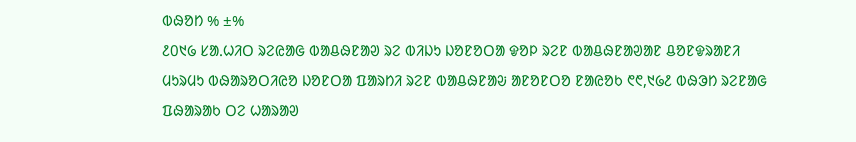ᱵᱷᱚᱴ % ±%
᱒᱐᱑᱙ ᱥᱟᱹᱦᱤᱛ ᱨᱮᱭᱟᱜ ᱵᱟᱪᱷᱱᱟᱣ ᱨᱮ ᱵᱤᱡᱩ ᱡᱚᱱᱚᱛᱟ ᱫᱚᱞ ᱨᱮᱱ ᱵᱟᱪᱷᱱᱟᱣᱟᱱ ᱪᱚᱱᱫᱨᱟᱱᱤ ᱢᱩᱨᱢᱩ ᱵᱷᱟᱨᱚᱛᱤᱭᱚ ᱡᱚᱱᱛᱟ ᱯᱟᱨᱴᱤ ᱨᱮᱱ ᱵᱟᱪᱷᱱᱟᱶ ᱟᱱᱚᱱᱛᱚ ᱱᱟᱭᱚᱠ ᱖᱖,᱑᱙᱒ ᱵᱷᱳᱴ ᱨᱮᱱᱟᱜ ᱯᱷᱟᱨᱟᱠ ᱛᱮ ᱦᱟᱨᱟᱣ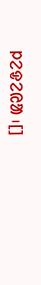ᱞᱮᱫᱮᱭᱟ ᱾[]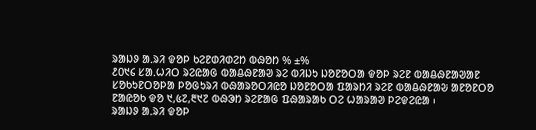ᱨᱟᱡᱽ ᱟᱹᱨᱤ ᱫᱚᱞ ᱠᱮᱱᱰᱤᱰᱮᱴ ᱵᱷᱚᱴ % ±%
᱒᱐᱑᱔ ᱥᱟᱹᱦᱤᱛ ᱨᱮᱭᱟᱜ ᱵᱟᱪᱷᱱᱟᱣ ᱨᱮ ᱵᱤᱡᱩ ᱡᱚᱱᱚᱛᱟ ᱫᱚᱞ ᱨᱮᱱ ᱵᱟᱪᱷᱱᱟᱣᱟᱱ ᱥᱚᱠᱩᱱᱛᱚᱞᱟ ᱞᱚᱜᱩᱨᱤ ᱵᱷᱟᱨᱚᱛᱤᱭᱚ ᱡᱚᱱᱚᱛᱟ ᱯᱟᱨᱴᱤ ᱨᱮᱱ ᱵᱟᱪᱷᱱᱟᱶ ᱟᱱᱚᱱᱛᱚ ᱱᱟᱭᱚᱠ ᱫᱚ ᱑,᱕᱗,᱓᱑᱗ ᱵᱷᱳᱴ ᱨᱮᱱᱟᱜ ᱯᱷᱟᱨᱟᱠ ᱛᱮ ᱦᱟᱨᱟᱣ ᱞᱮᱫᱮᱭᱟ ᱾
ᱨᱟᱡᱽ ᱟᱹᱨᱤ ᱫᱚᱞ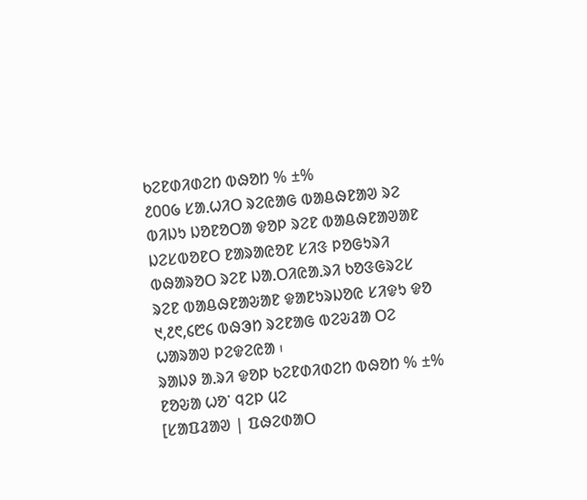ᱠᱮᱱᱰᱤᱰᱮᱴ ᱵᱷᱚᱴ % ±%
᱒᱐᱐᱙ ᱥᱟᱹᱦᱤᱛ ᱨᱮᱭᱟᱜ ᱵᱟᱪᱷᱱᱟᱣ ᱨᱮ ᱵᱤᱡᱩ ᱡᱚᱱᱚᱛᱟ ᱫᱚᱞ ᱨᱮᱱ ᱵᱟᱪᱷᱱᱟᱣᱟᱱ ᱡᱮᱥᱵᱚᱱᱛ ᱱᱟᱨᱟᱭᱚᱱ ᱥᱤᱝ ᱞᱚᱜᱩᱨᱤ ᱵᱷᱟᱨᱚᱛ ᱨᱮᱱ ᱡᱟᱹᱛᱤᱭᱟᱹᱨᱤ ᱠᱚᱝᱜᱨᱮᱥ ᱨᱮᱱ ᱵᱟᱪᱷᱱᱟᱶᱟᱱ ᱫᱟᱱᱩᱨᱡᱚᱭ ᱥᱤᱫᱩ ᱫᱚ ᱑,᱒᱖,᱔᱘᱔ ᱵᱷᱳᱴ ᱨᱮᱱᱟᱜ ᱵᱮᱶᱲᱟ ᱛᱮ ᱦᱟᱨᱟᱣ ᱞᱮᱫᱮᱭᱟ ᱾
ᱨᱟᱡᱽ ᱟᱹᱨᱤ ᱫᱚᱞ ᱠᱮᱱᱰᱤᱰᱮᱴ ᱵᱷᱚᱴ % ±%
ᱱᱚᱶᱟ ᱦᱚᱸ ᱧᱮᱞ ᱢᱮ
[ᱥᱟᱯᱲᱟᱣ | ᱯᱷᱮᱰᱟᱛ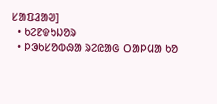ᱥᱟᱯᱲᱟᱣ]
  • ᱠᱮᱱᱫᱩᱡᱚᱨ
  • ᱞᱳᱠᱥᱚᱵᱷᱟ ᱨᱮᱭᱟᱜ ᱛᱟᱞᱢᱟ ᱠᱚ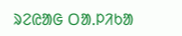ᱨᱮᱭᱟᱜ ᱛᱟᱹᱞᱤᱠᱟ